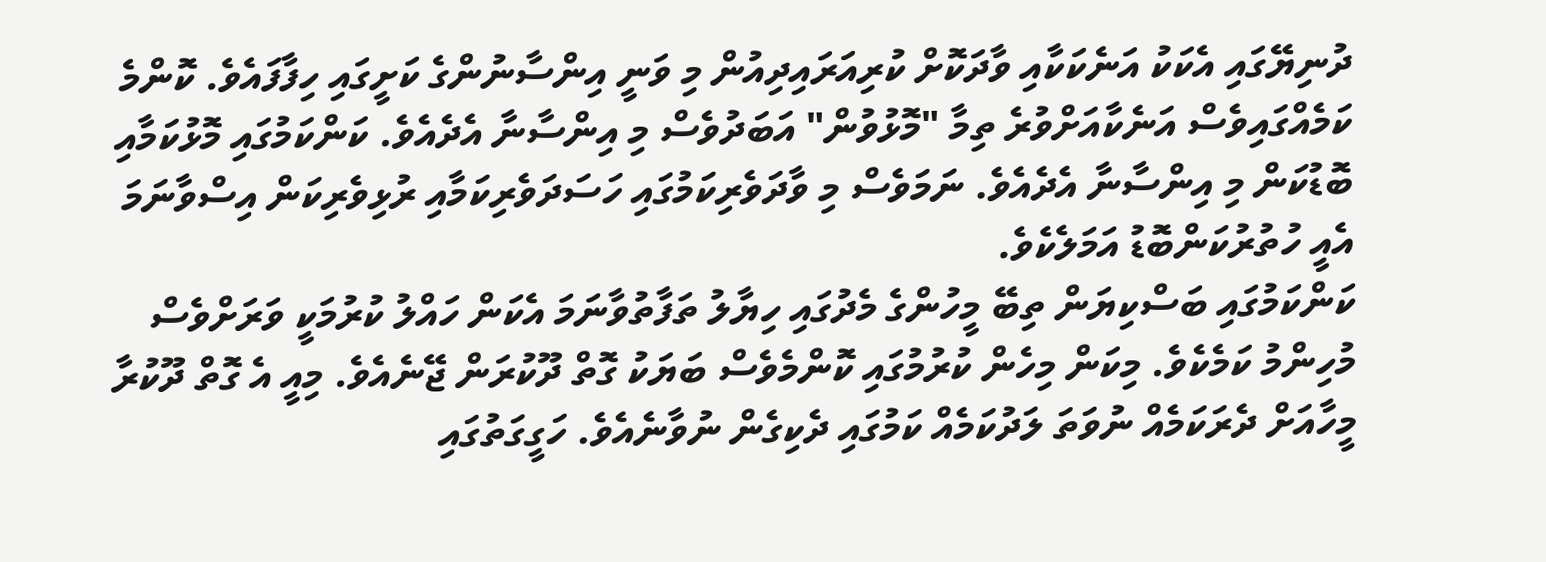ދުނިޔޭގައި އެކަކު އަނެކަކާއި ވާދަކޮށް ކުރިއަރައިދިއުން މި ވަނީ އިންސާނުންގެ ކަށީގައި ހިފާފައެވެ. ކޮންމެ ކަމެއްގައިވެސް އަނެކާއަށްވުރެ ތިމާ "މޮޅުވުން" އަބަދުވެސް މި އިންސާނާ އެދެއެވެ. ކަންކަމުގައި މޮޅުކަމާއި ބޮޑުކަން މި އިންސާނާ އެދެއެވެ. ނަމަވެސް މި ވާދަވެރިކަމުގައި ހަސަދަވެރިކަމާއި ރުޅިވެރިކަން އިސްވާނަމަ އެއީ ހުތުރުކަންބޮޑު އަމަލެކެވެ.
ކަންކަމުގައި ބަސްކިޔަން ތިބޭ މީހުންގެ މެދުގައި ހިޔާލު ތަފާތުވާނަމަ އެކަން ހައްލު ކުރުމަކީ ވަރަށްވެސް މުހިންމު ކަމެކެވެ. މިކަން މިހެން ކުރުމުގައި ކޮންމެވެސް ބަޔަކު ގޮތް ދޫކުރަން ޖޭނެއެވެ. މިއީ އެ ގޮތް ދޫކުރާ މީހާއަށް ދެރަކަމެއް ނުވަތަ ލަދުކަމެއް ކަމުގައި ދެކިގެން ނުވާނެއެވެ. ހަގީގަތުގައި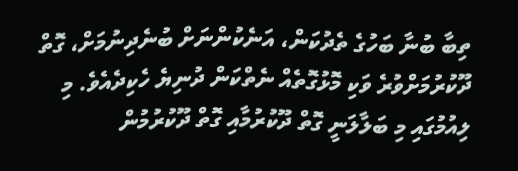ތިބާ ބުނާ ބަހުގެ ތެދުކަން، އަނެކުންނަށް ބުނެދިނުމަށް، ގޮތް ދޫކުރުމަށްވުރެ ވަކި މޮޅުގޮތެއް ނެތްކަން ދުނިޔެ ހެކިދެއެވެ. މި ލިއުމުގައި މި ބަލާލަނީ ގޮތް ދޫކުރުމާއި ގޮތް ދޫކުރުމުން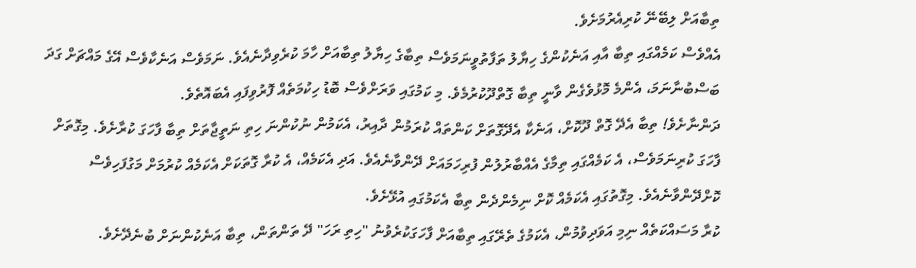ތިބާއަށް ލިބޭނޭ ކުރިއެރުމަށެވެ.
އެއްވެސް ކަމެއްގައި ތިބާ އާއި އަނެކުންގެ ހިޔާލު ތަފާތުވީނަމަވެސް ތިބާގެ ހިޔާލު ތިބާއަށް ހާމަ ކުރެވިދާނެއެވެ. ނަމަވެސް އަނެކާވެސް އޭގެ މައްޗަށް ގަދަ ބަސްބުނާނަމަ، އެންމެ މޮޅުވެގެން ވާނީ ތިބާ ގޮތްދޫކުރުމެވެ. މި ކަމުގައި ވަރަށްވެސް ބޮޑު ހިކުމަތެއް ފޮރުވިފައި އެބައޮތެވެ.
ދަންނާށެވެ! ތިބާ އެދޭ ގޮތް ދޫކޮށް، އަނެކާ އެދޭގޮތަށް ކަންތައް ކުރަމުން ދާއިރު، އެކަމުން ނުކުންނަ ހިތި ނަތީޖާތަށް ތިބާ ފާހަގަ ކުރާށެވެ. މިގޮތަށް ފާހަގަ ކުރިނަމަވެސް، އެ ކަމެއްގައި ތިމާގެ އެއްބާރުލުން ފުރިހަމައަށް ދޭންވާނެއެވެ. އަދި އެކަމެއް، އެ ކުރާ ގޮތަކަށް އެކަމެއް ކުރުމަށް މަގުފަހިވެސް ކޮށްދޭންވާނެއެވެ. މިގޮތުގައި އެކަމެއް ކޮށް ނިމެންދެން ތިބާ އެކަމުގައި އުޅޭށެވެ.
ކުރާ މަސައްކަތެއް ނިމި އަވަދިވުމުން، އެކަމުގެ ތެރޭގައި ތިބާއަށް ފާހަގަކުރެވުނު "ހިތި ރަހަ" ދޭ ތަންތަން، ތިބާ އަނެކުންނަށް ބުނެދޭށެވެ.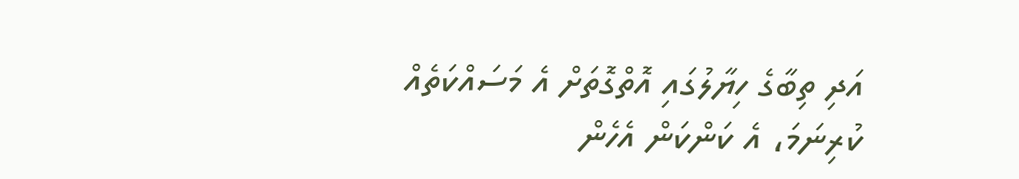އަދި ތިބާގެ ހިޔާލުގައި އޮތްގޮތަށް އެ މަސައްކަތެއް ކުރިނަމަ، އެ ކަންކަން އެހެން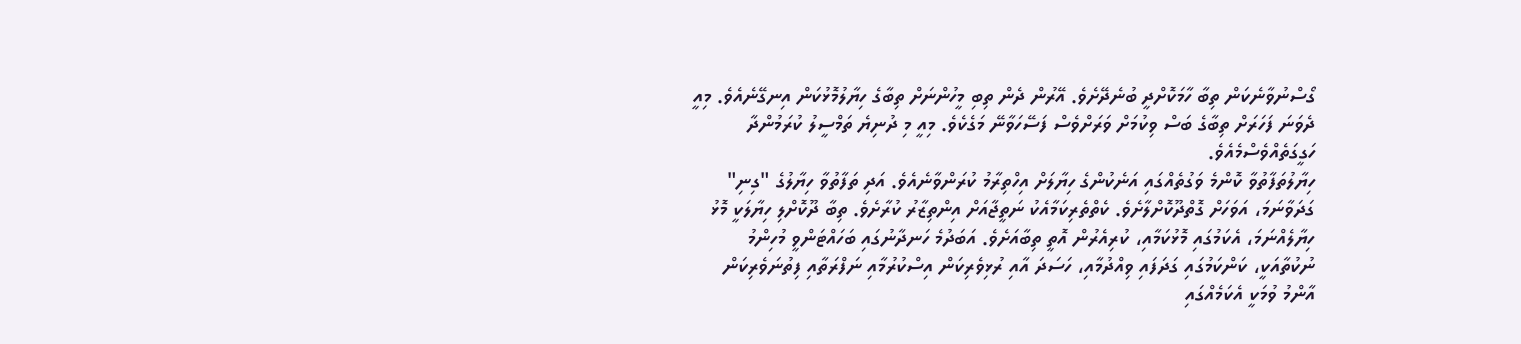ގޯސްނުވާނެކަން ތިބާ ހާމަކޮށްދީ ބުނެދޭށެވެ. އޭރުން ދެން ތިބި މީހުންނަށް ތިބާގެ ހިޔާލުމޮޅުކަން އިނގޭނެއެވެ. މިއީ ދެވަނަ ފަހަރަށް ތިބާގެ ބަސް ވިކުމަށް ވަރަށްވެސް ފަސޭހަވާނޭ މަގެކެވެ. މިއީ މި ދުނިޔެ ތަމްސީލު ކުރަމުންދާ ހަގީގަތެއްވެސްމެއެވެ.
ހިޔާލުތަފާތުވާ ކޮންމެ ވަގުތެއްގައި އަނެކުންގެ ހިޔާލަށް އިހްތިރާމު ކުރަންވާނެއެވެ. އަދި ތަފާތުވާ ހިޔާލުގެ "ގިނި" ގަދަވާނަމަ، އަވަހަށް ގޮތްދޫކޮށްލާށެވެ. ކެތްތެރިކަމާއެކު ނަތީޖާއަށް އިންތިޒާރު ކުރާށެވެ. ތިބާ ދޫކޮށްލި ހިޔާލަކީ މޮޅު ހިޔާލެއްނަމަ، އެކަމުގައި މޮޅުކަމާއި، ކުރިއެރުން އޮތީ ތިބާއަށެވެ. އަބަދުމެ ހަނދާނުގައި ބަހައްޓަންވީ މުހިންމު ނުކުތާއަކީ، ކަންކަމުގައި ގަދަފައި ވިއްދުމާއި، ހަސަދަ އާއި ރުޅިވެރިކަން އިސްކުރުމާއި ނަފްރަތާއި ފިތުނަވެރިކަން އާންމު ވުމަކީ އެކަމެއްގައި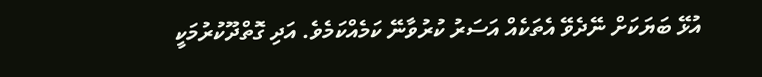އުޅޭ ބަޔަކަށް ނޭދެވޭ އެތަކެއް އަސަރު ކުރުވާނޭ ކަމެއްކަމެވެ. އަދި ގޮތްދޫކުރުމަކީ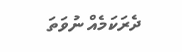ދެރަކަމެއް ނުވަތަ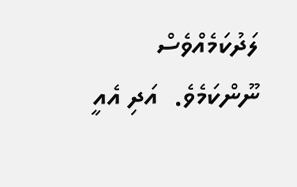ލަދުކަމެއްވެސް ނޫންކަމެވެ.  އަދި އެއީ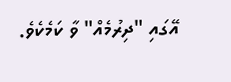އޭގައި "ދިރުމެއް" ވާ ކަމެކެވެ.